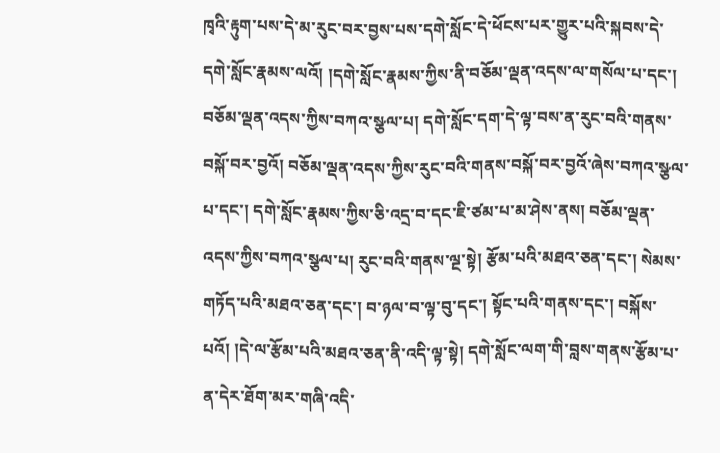ཁྭའི་རྟུག་པས་དེ་མ་རུང་བར་བྱས་པས་དགེ་སློང་དེ་ཕོངས་པར་གྱུར་པའི་སྐབས་དེ་དགེ་སློང་རྣམས་ལའོ། །དགེ་སློང་རྣམས་ཀྱིས་ནི་བཅོམ་ལྡན་འདས་ལ་གསོལ་པ་དང་། བཅོམ་ལྡན་འདས་ཀྱིས་བཀའ་སྩལ་པ། དགེ་སློང་དག་དེ་ལྟ་བས་ན་རུང་བའི་གནས་བསྐོ་བར་བྱའོ། བཅོམ་ལྡན་འདས་ཀྱིས་རུང་བའི་གནས་བསྐོ་བར་བྱའོ་ཞེས་བཀའ་སྩལ་པ་དང་། དགེ་སློང་རྣམས་ཀྱིས་ཅི་འདྲ་བ་དང་ཇི་ཙམ་པ་མ་ཤེས་ནས། བཅོམ་ལྡན་འདས་ཀྱིས་བཀའ་སྩལ་པ། རུང་བའི་གནས་ལྔ་སྟེ། རྩོམ་པའི་མཐའ་ཅན་དང་། སེམས་གཏོད་པའི་མཐའ་ཅན་དང་། བ་ཉལ་བ་ལྟ་བུ་དང་། སྟོང་པའི་གནས་དང་། བསྐོས་པའོ། །དེ་ལ་རྩོམ་པའི་མཐའ་ཅན་ནི་འདི་ལྟ་སྟེ། དགེ་སློང་ལག་གི་བླས་གནས་རྩོམ་པ་ན་དེར་ཐོག་མར་གཞི་འདི་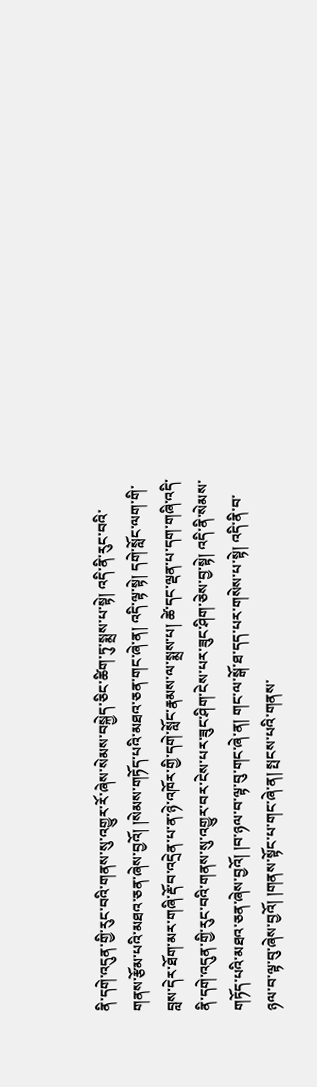ནི་དགེ་འདུན་གྱི་རུང་བའི་གནས་སུ་འགྱུར་རོ་ཞེས་སེམས་བསྐྱེད་ཅིང་ཚིག་ཏུ་སྨྲས་པ་སྟེ། འདི་ནི་རུང་བའི་གནས་རྩོམ་པའི་མཐའ་ཅན་ཞེས་བྱའོ། །སེམས་གཏོད་པའི་མཐའ་ཅན་གང་ཞེ་ན། འདི་ལྟ་སྟེ། དགེ་སློང་ལག་གི་བླས་དེར་ཐོག་མར་གཞི་རྡོ་བ་འདྲེན་པ་ན་ཉེ་འཁོར་གྱི་དགེ་སློང་རྣམས་ལ་སྨྲས་པ། ཚེ་དང་ལྡན་པ་དག་གཞི་འདི་ནི་དགེ་འདུན་གྱི་རུང་བའི་གནས་སུ་འགྱུར་བར་ངེས་པར་ཟུང་ཤིག་ངེས་པར་ཟུང་ཤིག་ཅེས་བྱ་སྟེ། འདི་ནི་སེམས་གཏོད་པའི་མཐའ་ཅན་ཞེས་བྱའོ། །བ་ཉལ་བ་ལྟ་བུ་གང་ཞེ་ན། གང་ལ་སྒོ་ཐ་དད་པར་གསེས་པ་སྟེ། འདི་ནི་བ་ཉལ་བ་ལྟ་བུ་ཞེས་བྱའོ། །གནས་སྟོང་པ་གང་ཞེ་ན། སྤངས་པའི་གནས་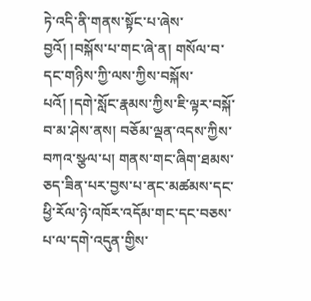ཏེ་འདི་ནི་གནས་སྟོང་པ་ཞེས་བྱའོ། །བསྐོས་པ་གང་ཞེ་ན། གསོལ་བ་དང་གཉིས་ཀྱི་ལས་ཀྱིས་བསྐོས་པའོ། །དགེ་སློང་རྣམས་ཀྱིས་ཇི་ལྟར་བསྐོ་བ་མ་ཤེས་ནས། བཅོམ་ལྡན་འདས་ཀྱིས་བཀའ་སྩལ་པ། གནས་གང་ཞིག་ཐམས་ཅད་ཟིན་པར་བྱས་པ་ནང་མཚམས་དང་ཕྱི་རོལ་ཉེ་འཁོར་འདོམ་གང་དང་བཅས་པ་ལ་དགེ་འདུན་གྱིས་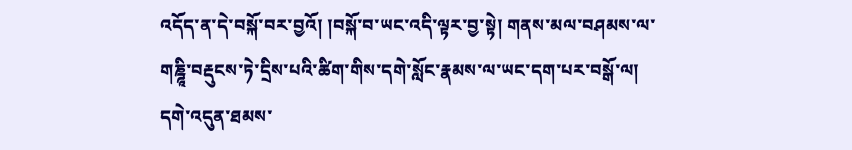འདོད་ན་དེ་བསྐོ་བར་བྱའོ། །བསྐོ་བ་ཡང་འདི་ལྟར་བྱ་སྟེ། གནས་མལ་བཤམས་ལ་གཎྜཱི་བརྡུངས་ཏེ་དྲིས་པའི་ཚིག་གིས་དགེ་སློང་རྣམས་ལ་ཡང་དག་པར་བསྒོ་ལ། དགེ་འདུན་ཐམས་